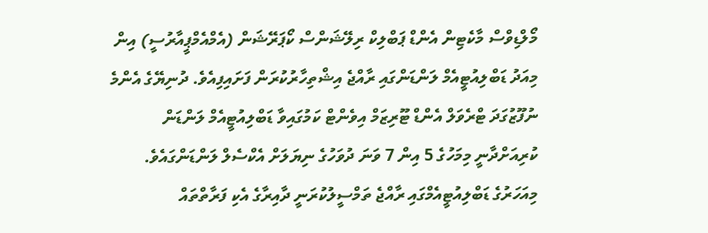މޯލްޑިވްސް މާކެޓިން އެންޑް ޕަބްލިކް ރިލޭޝަންސް ކޯޕަރޭޝަން (އެމްއެމްޕީއާރުސީ) އިން މިއަދު ޑަބްލިއުޓީއެމް ލަންޑަންގައި ރާއްޖެ އިޝްތިހާރުކުރަން ފަށައިފިއެވެ. ދުނިޔޭގެ އެންމެ ނުފޫޒުގަދަ ޓްރެވަލް އެންޑް ޓޫރިޒަމް އިވެންޓް ކަމުގައިވާ ޑަބްލިއުޓީއެމް ލަންޑަން ކުރިއަށްދާނީ މިމަހުގެ 5 އިން 7 ވަނަ ދުވަހުގެ ނިޔަލަށް އެކްސެލް ލަންޑަންގައެވެ.
މިއަހަރުގެ ޑަބްލިއުޓީއެމްގައި ރާއްޖެ ތަމްސީލުކުރަނީ ދާއިރާގެ އެކި ފަރާތްތައް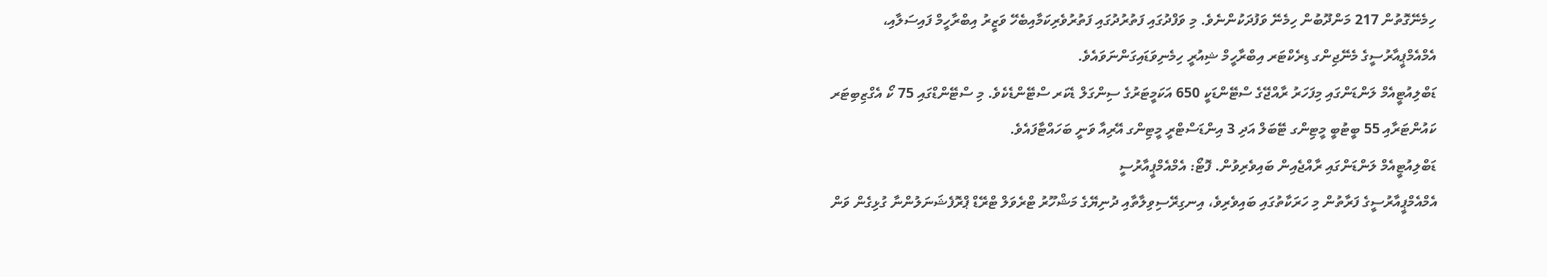ހިމެނޭގޮތުން 217 މަންދޫބުން ހިމެނޭ ވަފުދަކުންނެވެ. މި ވަފްދުގައި ފަތުރުދުގައި ފަތުރުވެރިކަމާއިބެހޭ ވަޒީރު އިބްރާހީމް ފައިސަލާއި، އެމްއެމްޕީއާރުސީގެ މެނޭޖިންގ ޑިރެކްޓަރ އިބްރާހީމް ޝިއުރީ ހިމެނިވަޑައިގަންނަވައެވެ.
ޑަބްލިއުޓީއެމް ލަންޑަންގައި މިފަހަރު ރާއްޖޭގެ ސްޓޭންޑަކީ 650 އަކަމީޓަރުގެ ސިންގަލް ޑެކަރ ސްޓޭންޑެކެވެ. މި ސްޓޭންޑްގައި 75 ކޯ އެގްޒިބިޓަރ ކައުންޓަރާއި 55 ބީޓުބީ މީޓިންގ ޓޭބަލް އަދި 3 އިންޑަސްޓްރީ މީޓިންގ އޭރިއާ ވަނީ ބަހައްޓާފައެވެ.
ޑަބްލިއުޓީއެމް ލަންޑަންގައި ރާއްޖެއިން ބައިވެރިވުން. ފޮޓޯ: އެމްއެމްޕީއާރުސީ
އެމްއެމްޕީއާރުސީގެ ފަރާތުން މި ހަރަކާތުގައި ބައިވެރިވެ، އިނގިރޭސިވިލާތާއި ދުނިޔޭގެ މަޝްހޫރު ޓްރެވަލް ޓްރޭޑް ޕްރޮފެޝަނަލުންނާ ގުޅިގެން ވަން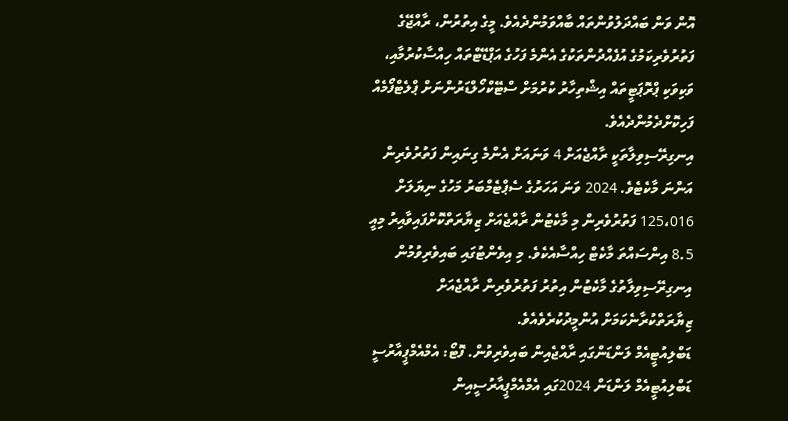އޮން ވަން ބައްދަލުވުންތައް ބާއްވަމުންދެއެވެ. މީގެ އިތުރުން، ރާއްޖޭގެ ފަތުރުވެރިކަމުގެ އުފެއްދުންތަކުގެ އެންމެ ފަހުގެ އަޕްޑޭޓްތައް ހިއްސާކުރުމާއި، ވަކިވަކި ޕްރޮޕަޓީތައް އިޝްތިހާރު ކުރުމަށް ސްޓޭކްހޯލްޑަރުންނަށް ޕްލެޓްފޯމެއް ފަހިކޮށްދެމުންދެއެވެ.
އިނގިރޭސިވިލާތަކީ ރާއްޖެއަށް 4 ވަނައަށް އެންމެ ގިނައިން ފަތުރުވެރިން އަންނަ މާކެޓެވެ. 2024 ވަނަ އަހަރުގެ ސެޕްޓެމްބަރު މަހުގެ ނިޔަލަށް 125،016 ފަތުރުވެރިން މި މާކެޓުން ރާއްޖެއަށް ޒިޔާރަތްކޮށްފައިވާއިރު މިއީ 8.5 އިންސައްތަ މާކެޓް ހިއްސާއެކެވެ. މި އިވެންޓުގައި ބައިވެރިވުމުން އިނގިރޭސިވިލާތުގެ މާކެޓުން އިތުރު ފަތުރުވެރިން ރާއްޖެއަށް ޒިޔާރަތްކުރާނެކަމަށް އުންމީދުކުރެވެއެވެ.
ޑަބްލިއުޓީއެމް ލަންޑަންގައި ރާއްޖެއިން ބައިވެރިވުން. ފޮޓޯ: އެމްއެމްޕީއާރުސީ
ޑަބްލިއުޓީއެމް ލަންޑަން 2024ގައި އެމްއެމްޕީއާރުސީއިން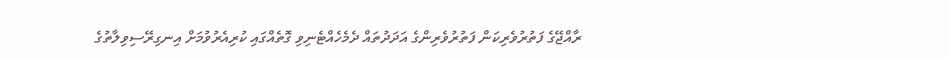ރާއްޖޭގެ ފަތުރުވެރިކަން ފަތުރުވެރިންގެ އަދަދުތައް ދެމެހެއްޓެނިވި ގޮތެއްގައި ކުރިއެރުވުމަށް އިނގިރޭސިވިލާތުގެ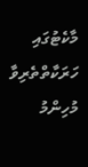މާކެޓުގައި ހަރަކާތްތެރިވާ މުހިންމު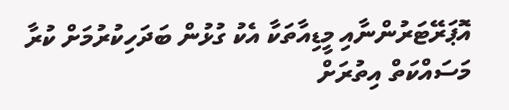އޮޕަރޭޓަރުންނާއި މީޑިއާތަކާ އެކު ގުޅުން ބަދަހިކުރުމަށް ކުރާ މަސައްކަތް އިތުރަށް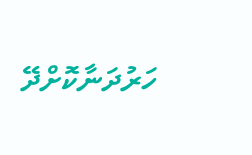ހަރުދަނާކޮށްދޭ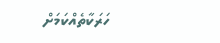ހަރަކާތެއްކަމަށް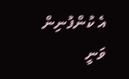އެ ކުންފުނިން ވަނީ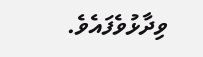ވިދާޅުވެފައެވެ.